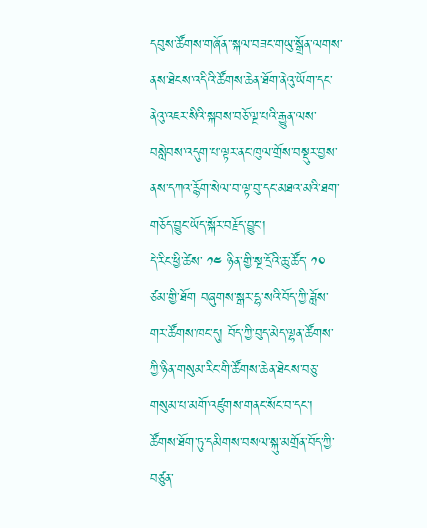དབུས་ཚོགས་གཞོན་་སྐལ་བཟང་གཡུ་སྒྲོན་ལགས་ནས་ཐེངས་འདིའི་ཚོགས་ཆེན་ཐོག་ནེའུ་ཡོག་དང་ནེའུ་འཇར་སིའི་སྐབས་བཅོ་ལྔ་པའི་རྒྱུན་ལས་བསླེབས་འདུག་པ་ལྟར་ནང་ཁུལ་གྲོས་བསྡུར་བྱས་ནས་དཀའ་རྙོག་སེལ་བ་ལྟ་བུ་དང་མཐའ་མའི་ཐག་གཅོད་བྱུང་ཡོད་སྐོར་བརྗོད་བྱུང་།
དེ་རིང་ཕྱི་ཚེས་ ༡༤ ཉིན་གྱི་སྔ་དྲོའི་ཆུ་ཚོད་ ༡༠ ཙམ་གྱི་ཐོག བཞུགས་སྒར་དྷ་སའི་བོད་ཀྱི་ཟློས་གར་ཚོགས་ཁང་དུ། བོད་ཀྱི་བུད་མེད་ལྷན་ཚོགས་ཀྱི་ཉིན་གསུམ་རིང་གི་ཚོགས་ཆེན་ཐེངས་བཅུ་གསུམ་པ་མགོ་འཛུགས་གནང་སོང་བ་དང་། ཚོགས་ཐོག་ཏུ་དམིགས་བསལ་སྐུ་མགྲོན་བོད་ཀྱི་བཙུན་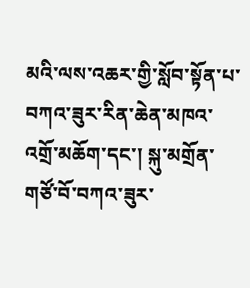མའི་ལས་འཆར་གྱི་སློབ་སྟོན་པ་བཀའ་ཟུར་རིན་ཆེན་མཁའ་འགྲོ་མཆོག་དང་། སྐུ་མགྲོན་གཙོ་བོ་བཀའ་ཟུར་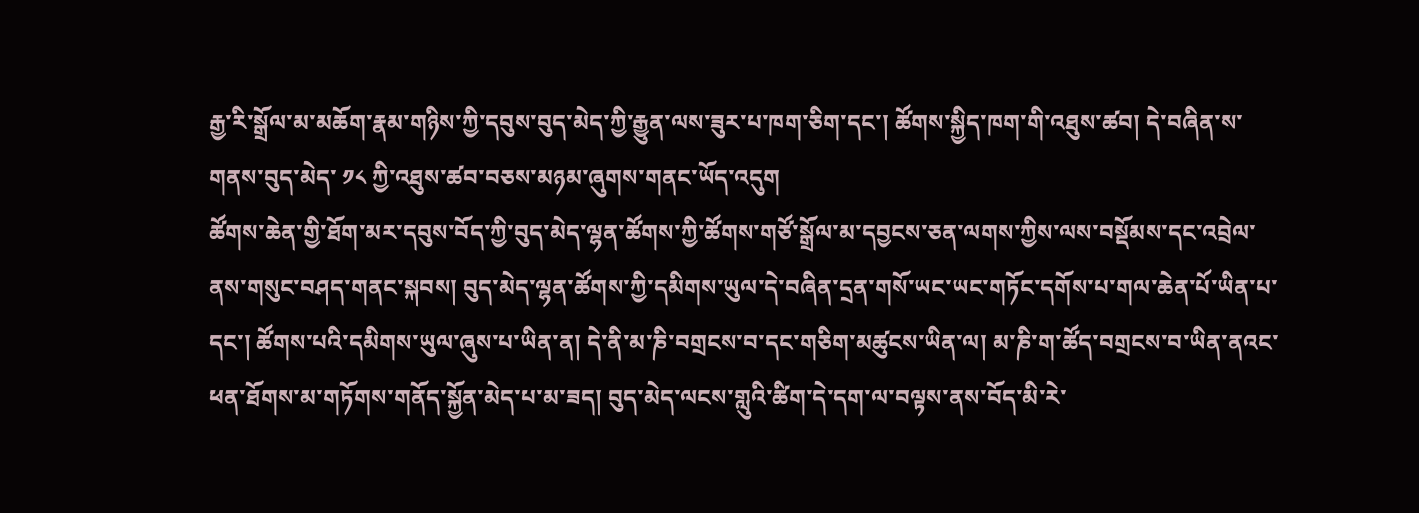རྒྱ་རི་སྒྲོལ་མ་མཆོག་རྣམ་གཉིས་ཀྱི་དབུས་བུད་མེད་ཀྱི་རྒྱུན་ལས་ཟུར་པ་ཁག་ཅིག་དང་། ཚོགས་སྐྱིད་ཁག་གི་འཐུས་ཚབ། དེ་བཞིན་ས་གནས་བུད་མེད་ ༡༨ ཀྱི་འཐུས་ཚབ་བཅས་མཉམ་ཞུགས་གནང་ཡོད་འདུག
ཚོགས་ཆེན་གྱི་ཐོག་མར་དབུས་བོད་ཀྱི་བུད་མེད་ལྷན་ཚོགས་ཀྱི་ཚོགས་གཙོ་སྒྲོལ་མ་དབྱངས་ཅན་ལགས་ཀྱིས་ལས་བསྡོམས་དང་འབྲེལ་ནས་གསུང་བཤད་གནང་སྐབས། བུད་མེད་ལྷན་ཚོགས་ཀྱི་དམིགས་ཡུལ་དེ་བཞིན་དྲན་གསོ་ཡང་ཡང་གཏོང་དགོས་པ་གལ་ཆེན་པོ་ཡིན་པ་དང་། ཚོགས་པའི་དམིགས་ཡུལ་ཞུས་པ་ཡིན་ན། དེ་ནི་མ་ཎི་བགྲངས་བ་དང་གཅིག་མཚུངས་ཡིན་ལ། མ་ཎི་ག་ཚོད་བགྲངས་བ་ཡིན་ནའང་ཕན་ཐོགས་མ་གཏོགས་གནོད་སྐྱོན་མེད་པ་མ་ཟད། བུད་མེད་ལངས་གླུའི་ཚིག་དེ་དག་ལ་བལྟས་ནས་བོད་མི་རེ་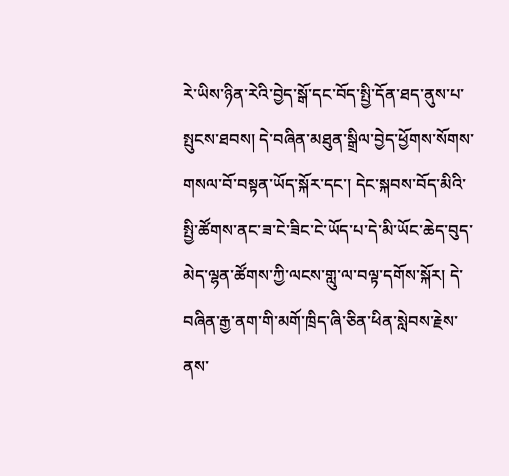རེ་ཡིས་ཉིན་རེའི་བྱེད་སྒོ་དང་བོད་སྤྱི་དོན་ཐད་ནུས་པ་སྤུངས་ཐབས། དེ་བཞིན་མཐུན་སྒྲིལ་བྱེད་ཕྱོགས་སོགས་གསལ་བོ་བསྟན་ཡོད་སྐོར་དང་། དེང་སྐབས་བོད་མིའི་སྤྱི་ཚོགས་ནང་ཟ་ངེ་ཟིང་ངེ་ཡོད་པ་དེ་མི་ཡོང་ཆེད་བུད་མེད་ལྷན་ཚོགས་ཀྱི་ལངས་གླུ་ལ་བལྟ་དགོས་སྐོར། དེ་བཞིན་རྒྱ་ནག་གི་མགོ་ཁྲིད་ཞི་ཅིན་ཕིན་སླེབས་རྗེས་ནས་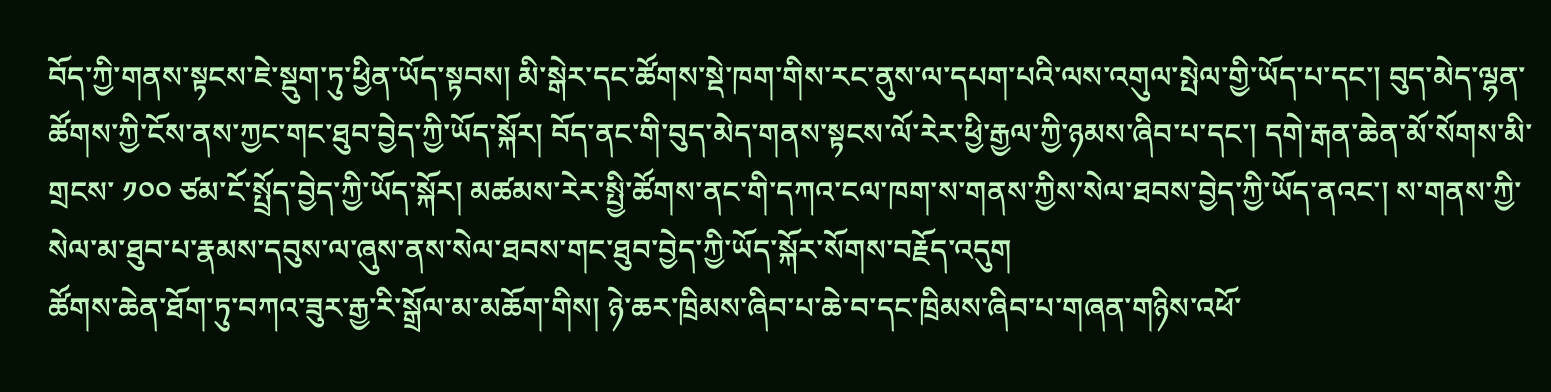བོད་ཀྱི་གནས་སྟངས་ཇེ་སྡུག་ཏུ་ཕྱིན་ཡོད་སྟབས། མི་སྒེར་དང་ཚོགས་སྡེ་ཁག་གིས་རང་ནུས་ལ་དཔག་པའི་ལས་འགུལ་སྤེལ་གྱི་ཡོད་པ་དང་། བུད་མེད་ལྷན་ཚོགས་ཀྱི་ངོས་ནས་ཀྱང་གང་ཐུབ་བྱེད་ཀྱི་ཡོད་སྐོར། བོད་ནང་གི་བུད་མེད་གནས་སྟངས་ལོ་རེར་ཕྱི་རྒྱལ་ཀྱི་ཉམས་ཞིབ་པ་དང་། དགེ་རྒན་ཆེན་མོ་སོགས་མི་གྲངས་ ༡༠༠ ཙམ་ངོ་སྤྲོད་བྱེད་ཀྱི་ཡོད་སྐོར། མཚམས་རེར་སྤྱི་ཚོགས་ནང་གི་དཀའ་ངལ་ཁག་ས་གནས་ཀྱིས་སེལ་ཐབས་བྱེད་ཀྱི་ཡོད་ནའང་། ས་གནས་ཀྱི་སེལ་མ་ཐུབ་པ་རྣམས་དབུས་ལ་ཞུས་ནས་སེལ་ཐབས་གང་ཐུབ་བྱེད་ཀྱི་ཡོད་སྐོར་སོགས་བརྗོད་འདུག
ཚོགས་ཆེན་ཐོག་ཏུ་བཀའ་ཟུར་རྒྱ་རི་སྒྲོལ་མ་མཆོག་གིས། ཉེ་ཆར་ཁྲིམས་ཞིབ་པ་ཆེ་བ་དང་ཁྲིམས་ཞིབ་པ་གཞན་གཉིས་འཕོ་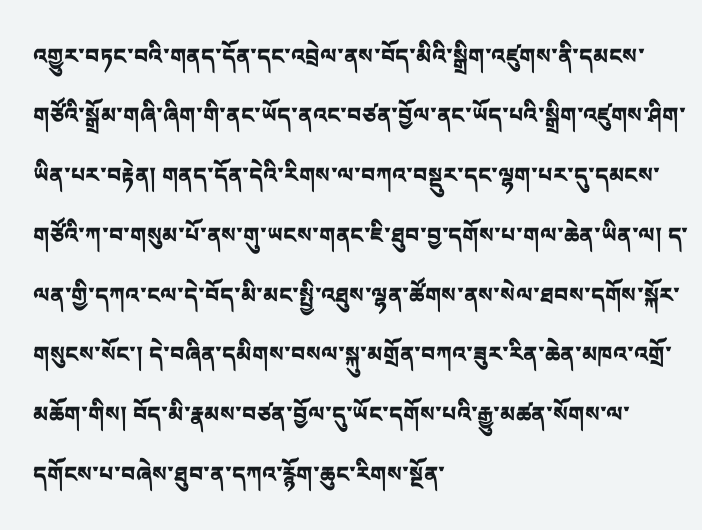འགྱུར་བཏང་བའི་གནད་དོན་དང་འབྲེལ་ནས་བོད་མིའི་སྒྲིག་འཛུགས་ནི་དམངས་གཙོའི་སྒྲོམ་གཞི་ཞིག་གི་ནང་ཡོད་ནའང་བཙན་བྱོལ་ནང་ཡོད་པའི་སྒྲིག་འཛུགས་ཤིག་ཡིན་པར་བརྟེན། གནད་དོན་དེའི་རིགས་ལ་བཀའ་བསྡུར་དང་ལྷག་པར་དུ་དམངས་གཙོའི་ཀ་བ་གསུམ་པོ་ནས་གུ་ཡངས་གནང་ཇི་ཐུབ་བྱ་དགོས་པ་གལ་ཆེན་ཡིན་ལ། ད་ལན་གྱི་དཀའ་ངལ་དེ་བོད་མི་མང་སྤྱི་འཐུས་ལྷན་ཚོགས་ནས་སེལ་ཐབས་དགོས་སྐོར་གསུངས་སོང་། དེ་བཞིན་དམིགས་བསལ་སྐུ་མགྲོན་བཀའ་ཟུར་རིན་ཆེན་མཁའ་འགྲོ་མཆོག་གིས། བོད་མི་རྣམས་བཙན་བྱོལ་དུ་ཡོང་དགོས་པའི་རྒྱུ་མཚན་སོགས་ལ་དགོངས་པ་བཞེས་ཐུབ་ན་དཀའ་རྙོག་ཆུང་རིགས་སྔོན་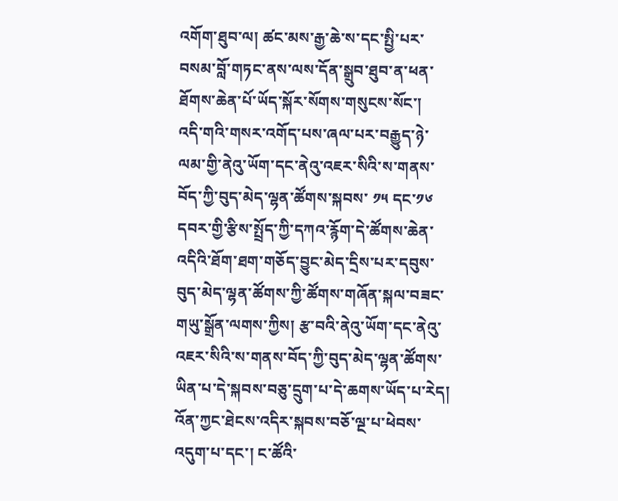འགོག་ཐུབ་ལ། ཚང་མས་རྒྱ་ཆེ་ས་དང་སྤྱི་པར་བསམ་བློ་གཏང་ནས་ལས་དོན་སྒྲུབ་ཐུབ་ན་ཕན་ཐོགས་ཆེན་པོ་ཡོད་སྐོར་སོགས་གསུངས་སོང་།
འདི་གའི་གསར་འགོད་པས་ཞལ་པར་བརྒྱུད་ཉེ་ལམ་གྱི་ནེའུ་ཡོག་དང་ནེའུ་འཇར་སིའི་ས་གནས་བོད་ཀྱི་བུད་མེད་ལྷན་ཚོགས་སྐབས་ ༡༥ དང་༡༦ དབར་གྱི་རྩིས་སྤྲོད་ཀྱི་དཀའ་རྙོག་དེ་ཚོགས་ཆེན་འདིའི་ཐོག་ཐག་གཅོད་བྱུང་མེད་དྲིས་པར་དབུས་བུད་མེད་ལྷན་ཚོགས་ཀྱི་ཚོགས་གཞོན་སྐལ་བཟང་གཡུ་སྒྲོན་ལགས་ཀྱིས། རྩ་བའི་ནེའུ་ཡོག་དང་ནེའུ་འཇར་སིའི་ས་གནས་བོད་ཀྱི་བུད་མེད་ལྷན་ཚོགས་ཡིན་པ་དེ་སྐབས་བཅུ་དྲུག་པ་དེ་ཆགས་ཡོད་པ་རེད། འོན་ཀྱང་ཐེངས་འདིར་སྐབས་བཅོ་ལྔ་པ་ཕེབས་འདུག་པ་དང་། ང་ཚོའི་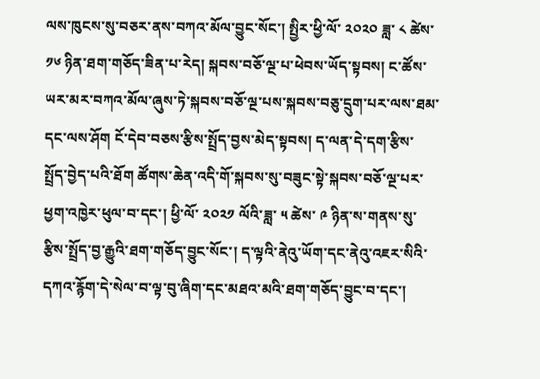ལས་ཁུངས་སུ་བཅར་ནས་བཀའ་མོལ་བྱུང་སོང་། སྤྱིར་ཕྱི་ལོ་ ༢༠༢༠ ཟླ་ ༨ ཚེས་ ༡༦ ཉིན་ཐག་གཅོད་ཟིན་པ་རེད། སྐབས་བཅོ་ལྔ་པ་ཕེབས་ཡོད་སྟབས། ང་ཚོས་ཡར་མར་བཀའ་མོལ་ཞུས་ཏེ་སྐབས་བཅོ་ལྔ་པས་སྐབས་བཅུ་དྲུག་པར་ལས་ཐམ་དང་ལས་ཤོག ངོ་དེབ་བཅས་རྩིས་སྤྲོད་བྱས་མེད་སྟབས། ད་ལན་དེ་དག་རྩིས་སྤྲོད་བྱེད་པའི་ཐོག ཚོགས་ཆེན་འདི་གོ་སྐབས་སུ་བཟུང་སྟེ་སྐབས་བཅོ་ལྔ་པར་ཕྱག་འཁྱེར་ཕུལ་བ་དང་། ཕྱི་ལོ་ ༢༠༢༡ ལོའི་ཟླ་ ༥ ཚེས་ ༩ ཉིན་ས་གནས་སུ་རྩིས་སྤྲོད་བྱ་རྒྱུའི་ཐག་གཅོད་བྱུང་སོང་། ད་ལྟའི་ནེའུ་ཡོག་དང་ནེའུ་འཇར་སིའི་དཀའ་རྙོག་དེ་སེལ་བ་ལྟ་བུ་ཞིག་དང་མཐའ་མའི་ཐག་གཅོད་བྱུང་བ་དང་།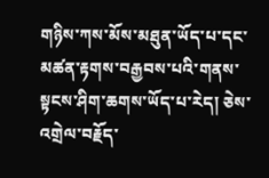གཉིས་ཀས་མོས་མཐུན་ཡོད་པ་དང་མཚན་རྟགས་བརྒྱབས་པའི་གནས་སྟངས་ཤིག་ཆགས་ཡོད་པ་རེད། ཅེས་འགྲེལ་བརྗོད་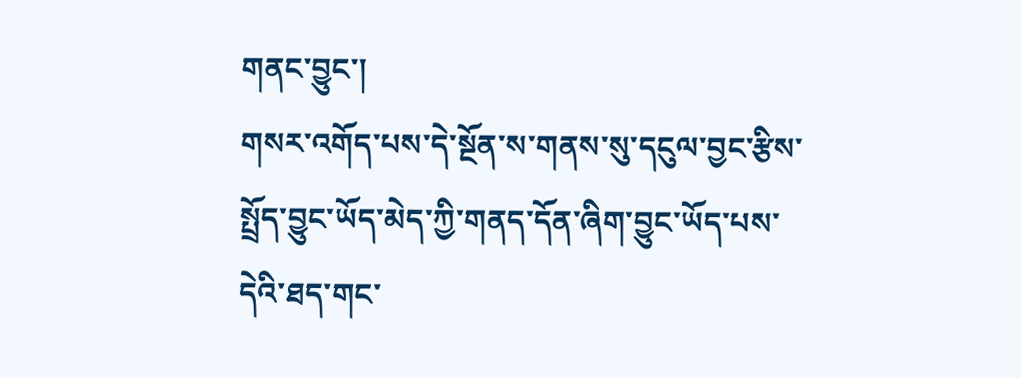གནང་བྱུང་།
གསར་འགོད་པས་དེ་སྔོན་ས་གནས་སུ་དངུལ་བྱང་རྩིས་སྤྲོད་བྱུང་ཡོད་མེད་ཀྱི་གནད་དོན་ཞིག་བྱུང་ཡོད་པས་དེའི་ཐད་གང་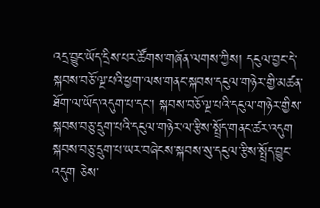འདྲ་བྱུང་ཡོད་དྲིས་པར་ཚོགས་གཞོན་ལགས་ཀྱིས། དངུལ་བྱང་དེ་སྐབས་བཅོ་ལྔ་པའི་ཕྱག་ལས་གནང་སྐབས་དངུལ་གཉེར་གྱི་མཚན་ཐོག་ལ་ཡོད་འདུག་པ་དང་། སྐབས་བཅོ་ལྔ་པའི་དངུལ་གཉེར་གྱིས་སྐབས་བཅུ་དྲུག་པའི་དངུལ་གཉེར་ལ་རྩིས་སྤྲོད་གནང་ཚར་འདུག སྐབས་བཅུ་དྲུག་པ་ཡར་བཞེངས་སྐབས་སུ་དངུལ་རྩིས་སྤྲོད་བྱུང་འདུག ཅེས་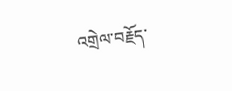འགྲེལ་བརྗོད་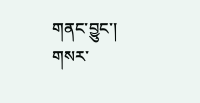གནང་བྱུང་།
གསར་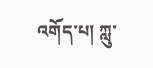འགོད་པ། ཀླུ་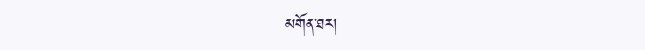མགོན་ཐར།